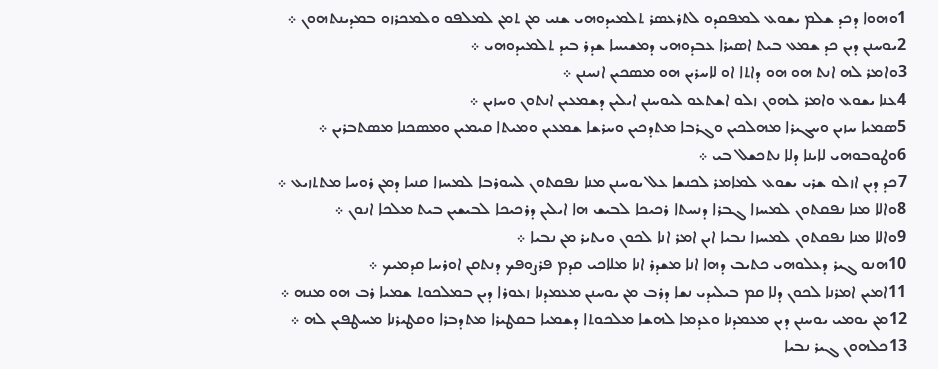1ܘܗܘܐ ܕܟܕ ܫܠܡ ܝܫܘܥ ܠܡܦܩܕܘ ܠܬܪܥܤܪ ܬܠܡܝܕܘܗܝ ܫܢܝ ܡܢ ܬܡܢ ܠܡܠܦܘ ܘܠܡܟܪܙܘ ܒܡܕܝܢܬܗܘܢ ܀
2ܝܘܚܢܢ ܕܝܢ ܟܕ ܫܡܥ ܒܝܬ ܐܤܝܪܐ ܥܒܕܘܗܝ ܕܡܫܝܚܐ ܫܕܪ ܒܝܕ ܬܠܡܝܕܘܗܝ ܀
3ܘܐܡܪ ܠܗ ܐܢܬ ܗܘ ܗܘ ܕܐܬܐ ܐܘ ܠܐܚܪܝܢ ܗܘ ܡܤܟܝܢ ܐܢܚܢܢ ܀
4ܥܢܐ ܝܫܘܥ ܘܐܡܪ ܠܗܘܢ ܙܠܘ ܐܫܬܥܘ ܠܝܘܚܢܢ ܐܝܠܝܢ ܕܫܡܥܝܢ ܐܢܬܘܢ ܘܚܙܝܢ ܀
5ܤܡܝܐ ܚܙܝܢ ܘܚܓܝܪܐ ܡܗܠܟܝܢ ܘܓܪܒܐ ܡܬܕܟܝܢ ܘܚܪܫܐ ܫܡܥܝܢ ܘܡܝܬܐ ܩܝܡܝܢ ܘܡܤܟܢܐ ܡܤܬܒܪܝܢ ܀
6ܘܛܘܒܘܗܝ ܠܐܝܢܐ ܕܠܐ ܢܬܟܫܠ ܒܝ ܀
7ܟܕ ܕܝܢ ܐܙܠܘ ܫܪܝ ܝܫܘܥ ܠܡܐܡܪ ܠܟܢܫܐ ܥܠ ܝܘܚܢܢ ܡܢܐ ܢܦܩܬܘܢ ܠܚܘܪܒܐ ܠܡܚܙܐ ܩܢܝܐ ܕܡܢ ܪܘܚܐ ܡܬܬܙܝܥ ܀
8ܘܐܠܐ ܡܢܐ ܢܦܩܬܘܢ ܠܡܚܙܐ ܓܒܪܐ ܕܢܚܬܐ ܪܟܝܟܐ ܠܒܝܫ ܗܐ ܐܝܠܝܢ ܕܪܟܝܟܐ ܠܒܝܫܝܢ ܒܝܬ ܡܠܟܐ ܐܢܘܢ ܀
9ܘܐܠܐ ܡܢܐ ܢܦܩܬܘܢ ܠܡܚܙܐ ܢܒܝܐ ܐܝܢ ܐܡܪ ܐܢܐ ܠܟܘܢ ܘܝܬܝܪ ܡܢ ܢܒܝܐ ܀
10ܗܢܘ ܓܝܪ ܕܥܠܘܗܝ ܟܬܝܒ ܕܗܐ ܐܢܐ ܡܫܕܪ ܐܢܐ ܡܠܐܟܝ ܩܕܡ ܦܪܨܘܦܟ ܕܢܬܩܢ ܐܘܪܚܐ ܩܕܡܝܟ ܀
11ܐܡܝܢ ܐܡܪܢܐ ܠܟܘܢ ܕܠܐ ܩܡ ܒܝܠܝܕܝ ܢܫܐ ܕܪܒ ܡܢ ܝܘܚܢܢ ܡܥܡܕܢܐ ܙܥܘܪܐ ܕܝܢ ܒܡܠܟܘܬ ܫܡܝܐ ܪܒ ܗܘ ܡܢܗ ܀
12ܡܢ ܝܘܡܝ ܝܘܚܢܢ ܕܝܢ ܡܥܡܕܢܐ ܘܥܕܡܐ ܠܗܫܐ ܡܠܟܘܬܐ ܕܫܡܝܐ ܒܩܛܝܪܐ ܡܬܕܒܪܐ ܘܩܛܝܪܢܐ ܡܚܛܦܝܢ ܠܗ ܀
13ܟܠܗܘܢ ܓܝܪ ܢܒܝܐ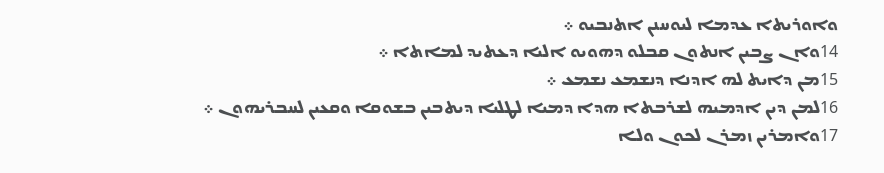ܘܐܘܪܝܬܐ ܥܕܡܐ ܠܝܘܚܢܢ ܐܬܢܒܝܘ ܀
14ܘܐܢ ܨܒܝܢ ܐܢܬܘܢ ܩܒܠܘ ܕܗܘܝܘ ܐܠܝܐ ܕܥܬܝܕ ܠܡܐܬܐ ܀
15ܡܢ ܕܐܝܬ ܠܗ ܐܕܢܐ ܕܢܫܡܥ ܢܫܡܥ ܀
16ܠܡܢ ܕܝܢ ܐܕܡܝܗ ܠܫܪܒܬܐ ܗܕܐ ܕܡܝܐ ܠܛܠܝܐ ܕܝܬܒܝܢ ܒܫܘܩܐ ܘܩܥܝܢ ܠܚܒܪܝܗܘܢ ܀
17ܘܐܡܪܝܢ ܙܡܪܢ ܠܟܘܢ ܘܠܐ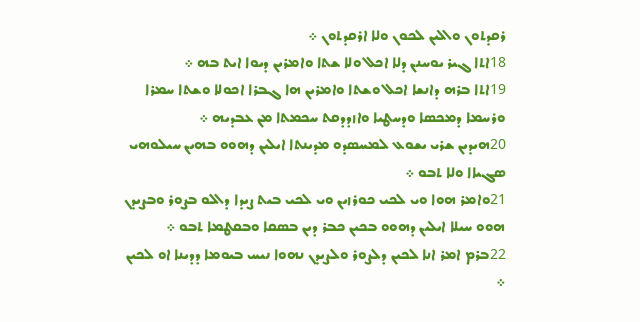ܪܩܕܬܘܢ ܘܐܠܝܢ ܠܟܘܢ ܘܠܐ ܐܪܩܕܬܘܢ ܀
18ܐܬܐ ܓܝܪ ܝܘܚܢܢ ܕܠܐ ܐܟܠ ܘܠܐ ܫܬܐ ܘܐܡܪܝܢ ܕܝܘܐ ܐܝܬ ܒܗ ܀
19ܐܬܐ ܒܪܗ ܕܐܢܫܐ ܐܟܠ ܘܫܬܐ ܘܐܡܪܝܢ ܗܐ ܓܒܪܐ ܐܟܘܠܐ ܘܫܬܐ ܚܡܪܐ ܘܪܚܡܐ ܕܡܟܤܐ ܘܕܚܛܝܐ ܘܐܙܕܕܩܬ ܚܟܡܬܐ ܡܢ ܥܒܕܝܗ ܀
20ܗܝܕܝܢ ܫܪܝ ܝܫܘܥ ܠܡܚܤܕܘ ܡܕܝܢܬܐ ܐܝܠܝܢ ܕܗܘܘ ܒܗܝܢ ܚܝܠܘܗܝ ܤܓܝܐܐ ܘܠܐ ܬܒܘ ܀
21ܘܐܡܪ ܗܘܐ ܘܝ ܠܟܝ ܟܘܪܙܝܢ ܘܝ ܠܟܝ ܒܝܬ ܨܝܕܐ ܕܐܠܘ ܒܨܘܪ ܘܒܨܝܕܢ ܗܘܘ ܚܝܠܐ ܐܝܠܝܢ ܕܗܘܘ ܒܟܝܢ ܟܒܪ ܕܝܢ ܒܤܩܐ ܘܒܩܛܡܐ ܬܒܘ ܀
22ܒܪܡ ܐܡܪ ܐܢܐ ܠܟܝܢ ܕܠܨܘܪ ܘܠܨܝܕܢ ܢܗܘܐ ܢܝܚ ܒܝܘܡܐ ܕܕܝܢܐ ܐܘ ܠܟܝܢ ܀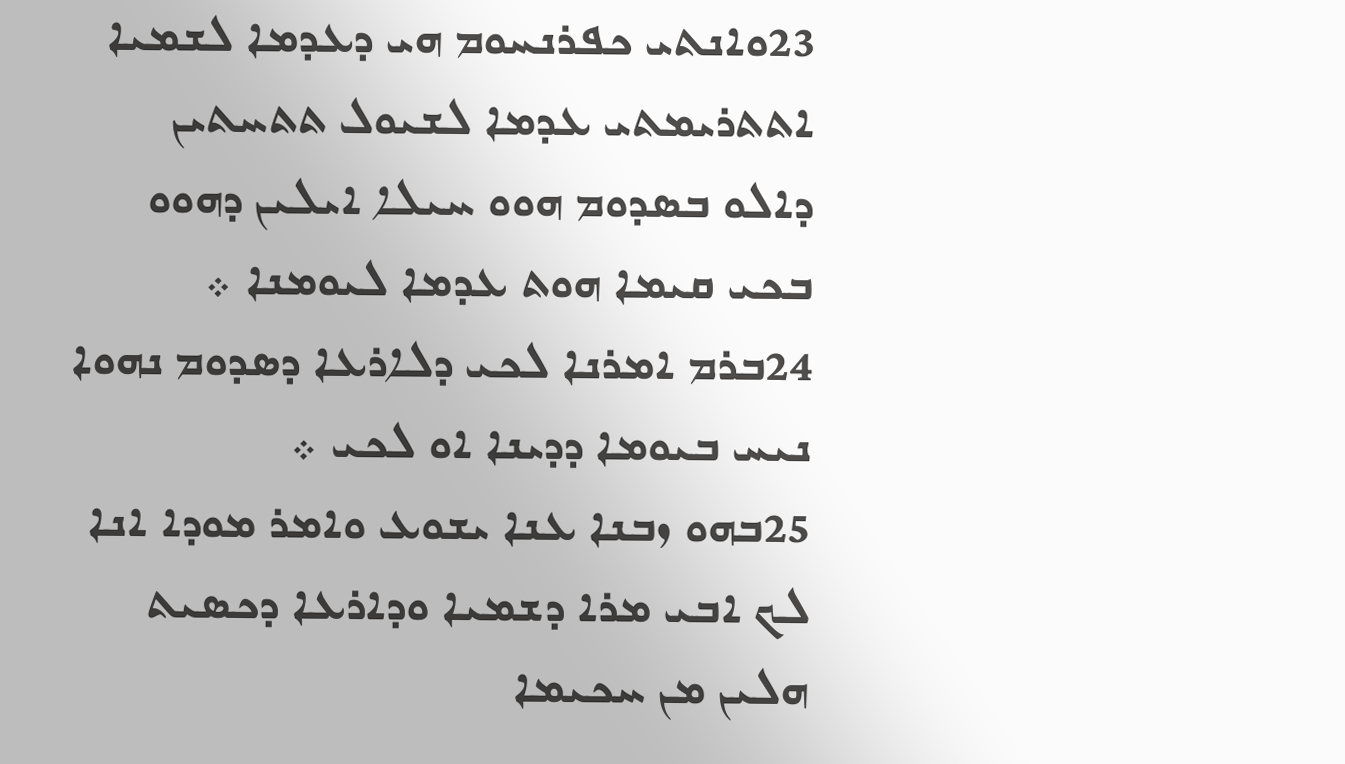23ܘܐܢܬܝ ܟܦܪܢܚܘܡ ܗܝ ܕܥܕܡܐ ܠܫܡܝܐ ܐܬܬܪܝܡܬܝ ܥܕܡܐ ܠܫܝܘܠ ܬܬܚܬܝܢ ܕܐܠܘ ܒܤܕܘܡ ܗܘܘ ܚܝܠܐ ܐܝܠܝܢ ܕܗܘܘ ܒܟܝ ܩܝܡܐ ܗܘܬ ܥܕܡܐ ܠܝܘܡܢܐ ܀
24ܒܪܡ ܐܡܪܢܐ ܠܟܝ ܕܠܐܪܥܐ ܕܤܕܘܡ ܢܗܘܐ ܢܝܚ ܒܝܘܡܐ ܕܕܝܢܐ ܐܘ ܠܟܝ ܀
25ܒܗܘ ܙܒܢܐ ܥܢܐ ܝܫܘܥ ܘܐܡܪ ܡܘܕܐ ܐܢܐ ܠܟ ܐܒܝ ܡܪܐ ܕܫܡܝܐ ܘܕܐܪܥܐ ܕܟܤܝܬ ܗܠܝܢ ܡܢ ܚܟܝܡܐ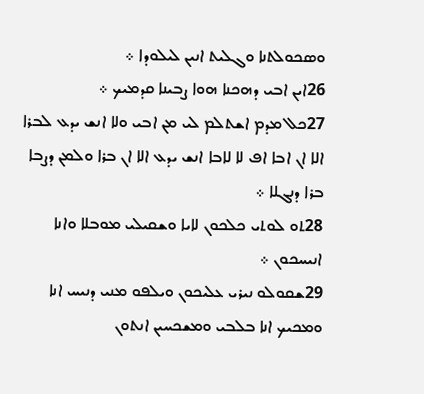ܘܤܟܘܠܬܢܐ ܘܓܠܝܬ ܐܢܝܢ ܠܝܠܘܕܐ ܀
26ܐܝܢ ܐܒܝ ܕܗܟܢܐ ܗܘܐ ܨܒܝܢܐ ܩܕܡܝܟ ܀
27ܟܠ ܡܕܡ ܐܫܬܠܡ ܠܝ ܡܢ ܐܒܝ ܘܠܐ ܐܢܫ ܝܕܥ ܠܒܪܐ ܐܠܐ ܐܢ ܐܒܐ ܐܦ ܠܐ ܠܐܒܐ ܐܢܫ ܝܕܥ ܐܠܐ ܐܢ ܒܪܐ ܘܠܡܢ ܕܨܒܐ ܒܪܐ ܕܢܓܠܐ ܀
28ܬܘ ܠܘܬܝ ܟܠܟܘܢ ܠܐܝܐ ܘܫܩܝܠܝ ܡܘܒܠܐ ܘܐܢܐ ܐܢܝܚܟܘܢ ܀
29ܫܩܘܠܘ ܢܝܪܝ ܥܠܝܟܘܢ ܘܝܠܦܘ ܡܢܝ ܕܢܝܚ ܐܢܐ ܘܡܟܝܟ ܐܢܐ ܒܠܒܝ ܘܡܫܟܚܝܢ ܐܢܬܘܢ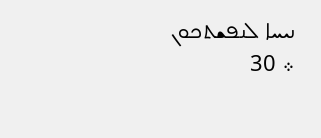ܢܝܚܐ ܠܢܦܫܬܟܘܢ ܀ 30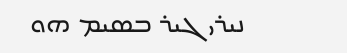ܢܝܪܝ ܓܝܪ ܒܤܝܡ ܗܘ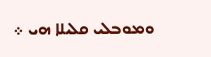ܘܡܘܒܠܝ ܩܠܝܠܐ ܗܝ ܀